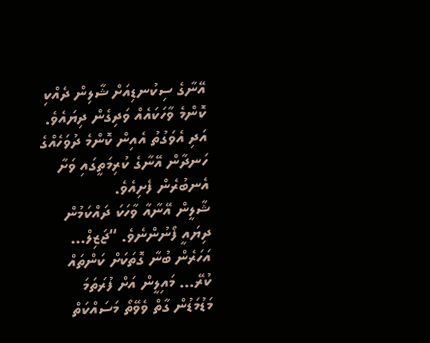އޭނާގެ ސިކުނޑިއަށް ޝާލިން ދެއްކި ކޮންމެ ވާހަކައެއް ވަދިގެން ދިޔައެވެ. އަދި އެވަގުތު އެއިން ކޮންމެ ދުވަހެއްގެ ހަނދާން އޭނާގެ ކުރިމަތީގައި ވަށާ އެނބުރެން ފެށިއެވެ.
ޝާލީން އޭނާއާ ވާހަކަ ދައްކަމުން ދިޔައީ ފޯނުންނެވެ. “ޖަޒިލް… އަހަރެން ބުނާ ގޮތަކަށް ކަންތައް ކުރޭ… މައިލީން އަށް ފުރަތަމަ މަޑުމަޑުން ގާތް ވެވޭތޯ މަސައްކަތް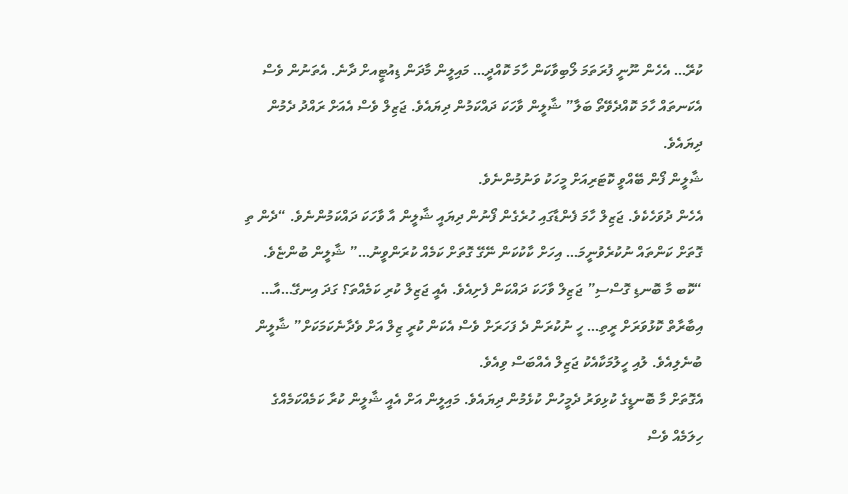ކުރޭ… އެހެން ނޫނީ ފުރަތަމަ ލޯބިވާކަން ހާމަ ކޮއްދީ… މައިލީން މާދަން ޑިއުޓީއށް ދާނެ. އެތަނުން ވެސް އެކަނތައް ހާމަ ކޮއްދެވޭތޯ ބަލާ” ޝާލީން ވާހަކަ ދައްކަމުން ދިޔައެވެ. ޖަޒިލް ވެސް އެއަށް ރައްދު ދެމުން ދިޔައެވެ.
ޝާލީން ފޯން ބޭއްވީ ކޮޓަރިއަށް މީހަކު ވަނުމުންނެވެ.
އެހެން ދުވަހެކެވެ. ޖަޒިލް ހާމަ ފެންޑާގައި ހުރެގެން ފޯނުން ދިޔައީ ޝާލީން އާ ވާހަކަ ދައްކަމުންނެވެ. “ދެން ތި ގޮތަށް ކަންތައް ނުކުރެވުނީމަ… އިހަށް ކާކުކަން ނޭގޭ ގޮތަށް ކަމެއް ކުރަންވީނު…” ޝާލީން ބުންޏެވެ.
“ކޮބ މާ ބޮނޑި ގޮސްސި” ޖަޒިލް ވާހަކަ ދައްކަން ފެށިއެވެ. އެއީ ޖަޒިލް ކުރި ކަމެއްތަ؟ ގަދަ އިނގޭ…އާ… އިބާރާތް ކޮޅުވަރަށް ރީތި… ހީ ނުކުރަން ދެ ފަހަރަށް ވެސް އެކަން ކުރީ ޒިލް އަށް ވެދާނެކަމަކަށް” ޝާލީން ބުނެލިއެވެ. ލުއި ހީލުމަކާއެކު ޖަޒިލް އެއްބަސް ވިއެވެ.
އެގޮތަށް މާ ބޮނޑީގެ ކުޅިވަރު ދެމީހުން ކުޅެމުން ދިޔައެވެ. މައިލީން އަށް އެއީ ޝާލީން ކުރާ ކަމެއްކަމެއްގެ ހިލަމެއް ވެސް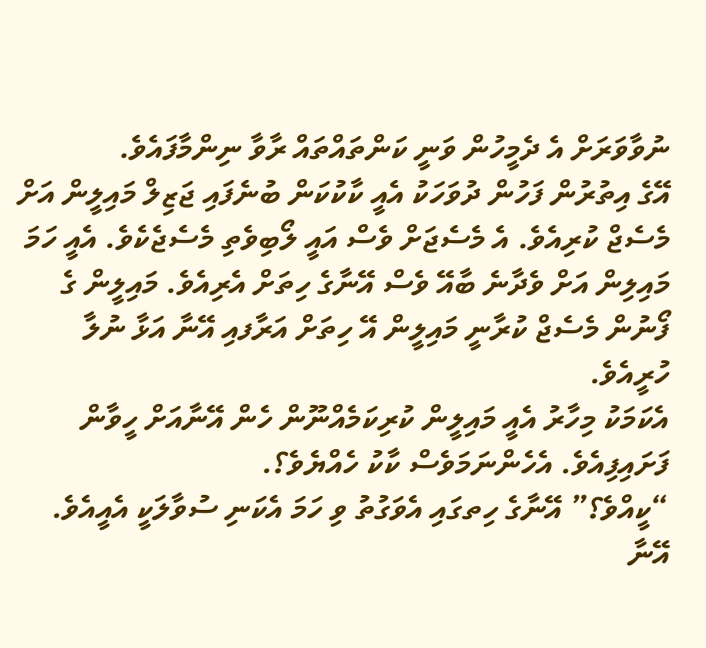ނުވާވަރަށް އެ ދެމީހުން ވަނީ ކަންތައްތައް ރާވާ ނިންމާފައެވެ.
އޭގެ އިތުރުން ފަހުން ދުވަހަކު އެއީ ކާކުކަން ބުނެފައި ޖަޒިލް މައިލީން އަށް މެސެޖް ކުރިއެވެ. އެ މެސެޖަށް ވެސް އައީ ލޯބިވެތި މެސެޖެކެވެ. އެއީ ހަމަ މައިލިން އަށް ވެދާނެ ބާއޭ ވެސް އޭނާގެ ހިތަށް އެރިއެވެ. މައިލީން ގެ ފޯނުން މެސެޖް ކުރާނީ މައިލީން އޭ ހިތަށް އަރާފއި އޭނާ އަޅާ ނުލާ ހުރީއެވެ.
އެކަމަކު މިހާރު އެއީ މައިލީން ކުރިކަމެއްނޫން ހެން އޭނާއަށް ހީވާން ފަށައިފިއެވެ. އެހެންނަމަވެސް ކާކު ހެއްޔެވެ؟.
“ކީއްވެ؟” އޭނާގެ ހިތގައި އެވަގުތު ވި ހަމަ އެކަނި ސުވާލަކީ އެއީއެވެ. އޭނާ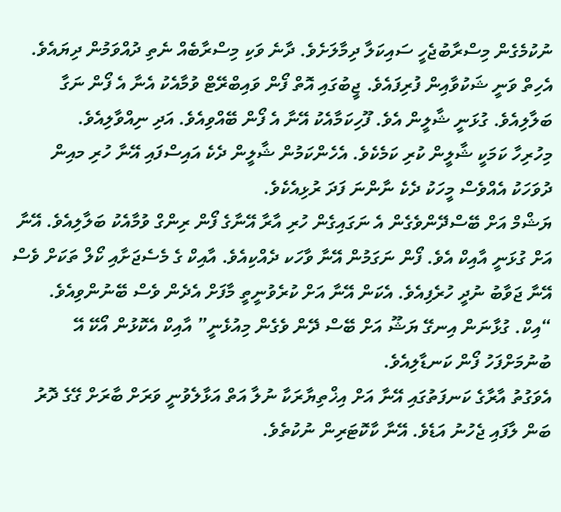ނުކުމެގެން މިސްރާބުޖެހީ ސައިކަލާ ދިމާލަށެވެ. ދާނެ ވަކި މިސްރާބެއް ނެތި ދުއްވަމުން ދިޔައެވެ. އެހިތް ވަނީ ޝަކުވާއިން ފުރިފައެވެ. ޖީބުގައި އޮތް ފޯން ވައިބްރޭޓް ވުމާއެކު އެނާ އެ ފޯން ނަގާ ބަލާލިއެވެ. ގުޅަނީ ޝާލީން އެވެ. ފޫހިކަމާއެކު އޭނާ އެ ފޯން ބޭއްވިއެވެ. އަދި ނިއްވާލިއެވެ.
މިހުރިހާ ކަމަކީ ޝާލީން ކުރި ކަމެކެވެ. އެހެންކަމުން ޝާލީން ދެކެ އައިސްފައި އޭނާ ހުރި މއިން ދުވަހަކު އެއްވެސް މީހަކު ދެކެ ނާންނަ ފަދަ ރުޅިއެކެވެ.
ޔަޝްމް އަށް ބޭސްދޭންވެގެން އެ ނަގައިގެން ހުރި އާރާ އޭނާގެ ފޯން ރިންގް ވުމާއެކު ބަލާލިއެވެ. އޭނާ އަށް ގުޅަނީ އާއިކް އެވެ. ފޯން ނަގަމުން އޭނާ ވާހަކ ދެއްކިއެވެ. އާއިކް ގެ މެސެޖަށާއި ކޯލް ތަކަށް ވެސް އޭނާ ޖަވާބު ނުދީ ހުރެފިއެވެ. އެކަން އޭނާ އަށް ކުރެވުނީތީ މާފަށް އެދެން ވެސް ބޭނުންވިއެވެ.
“އިކް. ގުޅާނަން އިނގޭ ޔަޝޫ އަށް ބޭސް ދޭން ވެގެން މިއުޅެނީ” އާއިކް އެކޮޅުން އޯކޭ އޭ ބުނުމަށްފަހު ފޯން ކަނޑާލިއެވެ.
އެވަގުތު އާރާގެ ކަނފަތުގައި އޭނާ އަށް އިޚްތިޔާރަކާ ނުލާ އަތް އަޅާލެވުނީ ވަރަށް ބާރަށް ގޭގެ ދޮރު ބަން ލާފައި ޖެހުނު އަޑެވެ. އޭނާ ކާކޮޓަރިން ނުކުތެވެ.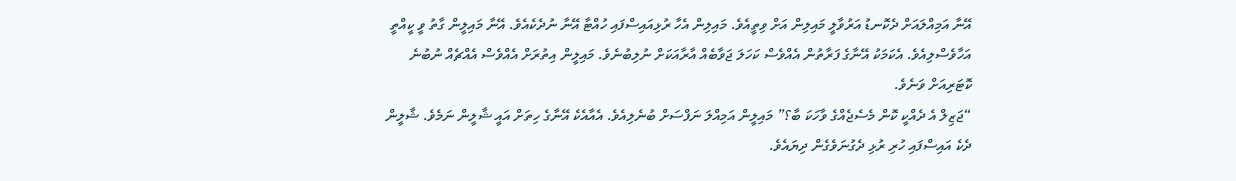އޭނާ އަމިއްލައަށް ދެކޮނޑު އަރުވާލީ މައިލިން އަށް ވިތީއެވެ. މައިލިން އެހާ ރުޅިއައިސްފައި ހުއްޓާ އޭނާ ނުދެކެއެވެ. އޭނާ މައިލީން ގާތު ވީ ކީއްތީ އަހާވެސްލިއެވެ. އެކަމަކު އޭނާގެ ފަރާތުން އެއްވެސް ކަހަލަ ޖަވާބެއް އާރާއަކަށް ނުލިބުނެވެ. މައިލީން އިތުރަށް އެއްވެސް އެއްޗެއް ނުބުނެ ކޮޓަރިއަށް ވަނެވެ.
“ޖަޒިލް އެ ދެއްކީ ކޮން މެސެޖެއްގެ ވާހަކަ ބާ؟” މައިލީން އަމިއްލަ ނަފްސަށް ބުނެލިއެވެ. އެއާއެކެ އޭނާގެ ހިތަށް އައީ ޝާލީން ނަމެވެ. ޝާލީން ދެކެ އައިސްފައި ހުރި ރުޅި ދެގުނަވެގެން ދިޔައެވެ.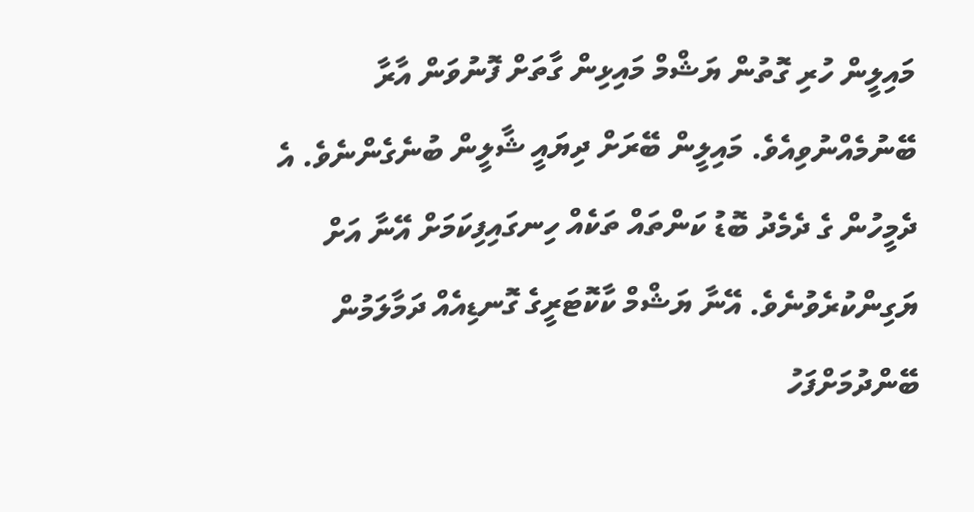މައިލީން ހުރި ގޮތުން ޔަޝްމް މައިޅިން ގާތަށް ފޮނުވަން އާރާ ބޭނުމެއްނުވިއެވެ. މައިލީން ބޭރަށް ދިޔައީ ޝާލީން ބުނެގެންނެވެ. އެ ދެމީހުން ގެ ދެމެދު ބޮޑު ކަންތައް ތަކެއް ހިނގައިފިކަމަށް އޭނާ އަށް ޔަގިންކުރެވުނެވެ. އޭނާ ޔަޝްމް ކާކޮޓަރީގެ ގޮނޑިއެއް ދަމާލަމުން ބޭންދުމަށްފަހު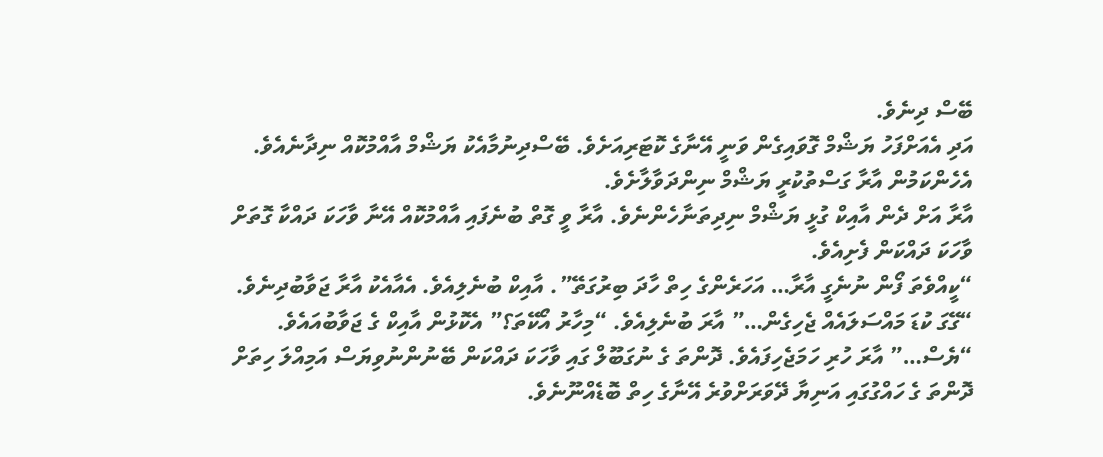ބޭސް ދިނެވެ.
އަދި އެއަށްފަހު ޔަޝްމް ގޮވައިގެން ވަނީ އޭނާގެ ކޮޓަރިއަށެވެ. ބޭސްދިނުމާއެކު ޔަޝްމް އާއްމުކޮއް ނިދާނެއެވެ. އެހެންކަމުން އާރާ ގަސްތުކުރީ ޔަޝްމް ނިންދަވާލާށެވެ.
އާރާ އަށް ދެން އާއިކް ގުޅީ ޔަޝްމް ނިދިތަނާހެންނެވެ. އާރާ ވީ ގޮތް ބުނެފައި އާއްމުކޮއް އޭނާ ވާހަކަ ދައްކާ ގޮތަށް ވާހަކަ ދައްކަން ފެށިއެވެ.
“ކީއްވެތަ ފޯން ނުނެގީ އާރާ… އަހަރެންގެ ހިތް ހާދަ ބިރުގަތޭ”. އާއިކް ބުނެލިއެވެ. އެއާއެކު އާރާ ޖަވާބުދިނެވެ.
“ގޭގަ ކުޑަ މައްސަލައެއް ޖެހިގެން…” އާރަ ބުނެލިއެވެ. “މިހާރު އޯކޭތަ؟” އެކޮޅުން އާއިކް ގެ ޖަވާބުއައެވެ.
“ޔެސް…” އާރަ ހުރި ހަމަޖެހިފައެވެ. ދޮންތަ ގެ ނުގަބޫލް ގައި ވާހަކަ ދައްކަން ބޭނުންނުވިޔަސް އަމިއްލަ ހިތަށް ދޮންތަ ގެ ހައްގުގައި އަނިޔާ ދޭވަރަށްވުރެ އޭނާގެ ހިތް ބޮޑެއްނޫނެވެ.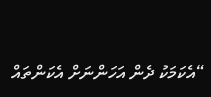“އެކަމަކު ދެން އަހަންނަށް އެކަންތައް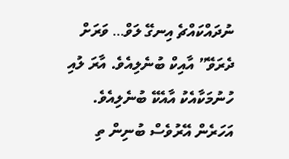ނުދައްކައްޗެ އިނގޭ ލަވް… ވަރަށް ދެރަވޭ” އާއިކް ބުނެލިއެވެ. އާރަ ލުއި ހުނުމަކާއެކު އާއެކޭ ބުނެލިއެވެ.
އަހަރެން އޭރުވެސް ބުނިން ތި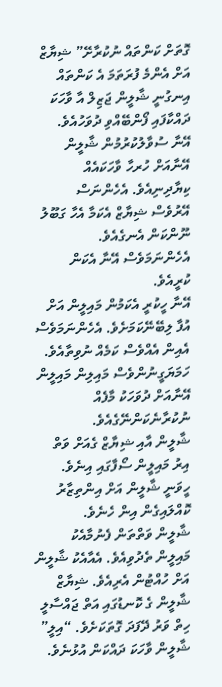ގޮތަށް ކަންތައް ނުކުރާށޭ” ޝިޔާޒް އަށް އެންމެ ފުރަތަމަ އެ ކަންތައް އިނގުނީ ޝާލީން ޖަޒިލް އާ ވާހަކަ ދައްކާފައި ފޯންބޭއްވި ދުވަހުއެވެ. އޭނާ ސުވާލުކުރުމުން ޝާލީން އޭނާއަށް ހުރހާ ވާހަކައެއް ކިޔާދިނިއެވެ. އެހެންނަސް އޭރުވެސް ޝިޔާޒް އެކަމާ އެހާ ގަބޫލު ނޫންކަން އެނގެއެވެ. އެހެންނަމަވެސް އޭނާ އެކަން ކުރީއެވެ.
އޭނާ ހީކުރީ އެކަމުން މައިލީން އަށް އުފާ ލިބޭނޭކަމަށެވެ. އެހެންނަމަވެސް އެއިން އެއްވެސް ކަމެއް ނުވިތާއެވެ. ހަމަޔަގީނުންވެސް މައިލިން މައިލީން އޭނާއަށް ދުވަހަކު މާފެއް ނުކުރާނެކަންނޭގެއެވެ.
ޝާލީން އާއި ޝިޔާޒް ގެއަށް ވަތް އިރު މައިލީން ސޯފާގައި އިނެވެ. ހީވަނީ ޝާލީން އަށް އިންތިޒާރު ކޮއްލައިގެން އިން ހެނެވެ.
ޝާލީން ވަތްތަން ފެނުމާއެކު މައިލީން ތެދުވިއެވެ. އެއާއެކު ޝާލީން އަށް ހުއްޓުން އެރިއެވެ. ޝިޔާޒް ޝާލީން ގެ ކޮނޑުގައި އަތް ޖައްސާލީ ހިތް ވަރު ދޭފަދަ ގޮތަކަށެވެ. “އިލީ” ޝާލީން ވާހަކަ ދައްކަން އުޅުނެވެ.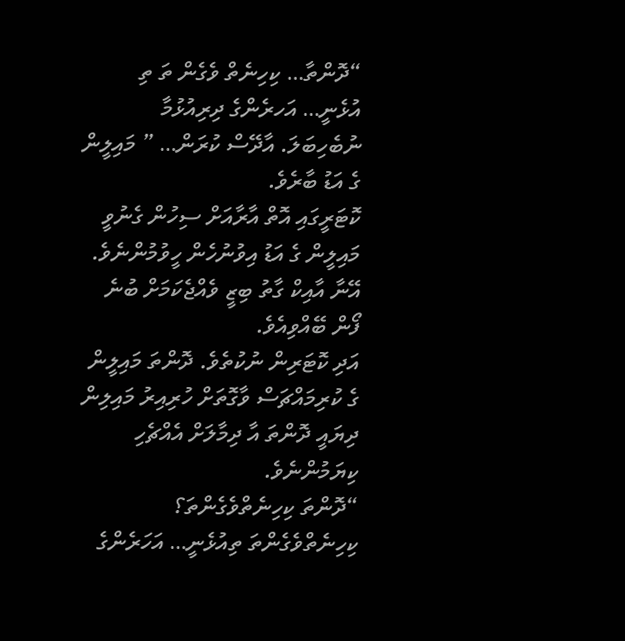“ދޮންތާ… ކިހިނެތް ވެގެން ތަ ތި އުޅެނީ… އަހރެންގެ ދިރިއުޅުމާ ނުބެހިބަލަ. އާދޭސް ކުރަން… ” މައިލީން ގެ އަޑު ބާރެވެ.
ކޮޓަރީގައި އޮތް އާރާއަށް ސިހުން ގެނުވީ މައިލީން ގެ އަޑު އިވުނުހެން ހީވުމުންނެވެ. އޭނާ އާއިކް ގާތު ބިޒީ ވެއްޖެކަމަށް ބުނެ ފޯން ބޭއްވިއެވެ.
އަދި ކޮޓަރިން ނުކުތެވެ. ދޮންތަ މައިލީން ގެ ކުރިމައްޗަސް ވާގޮތަށް ހުރިއިރު މައިލިން ދިޔައީ ދޮންތަ އާ ދިމާލަށް އެއްޗެހި ކިޔަމުންނެވެ.
“ދޮންތަ ކިހިނެތްވެގެންތަ؟ ކިހިނެތްވެގެންތަ ތިއުޅެނީ… އަހަރެންގެ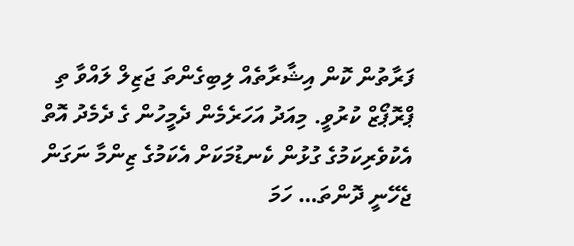ފަރާތުން ކޮން އިޝާރާތެއް ލިބިގެންތަ ޖަޒިލް ލައްވާ ތި ޕްރޮޕޯޒް ކުރުވީ. މިއަދު އަހަރެމެން ދެމީހުން ގެ ދެމެދު އޮތް އެކުވެރިކަމުގެ ގުޅުން ކެނޑުމަކަށް އެކަމުގެ ޒިންމާ ނަގަން ޖެހޭނީ ދޮންތަ… ހަމަ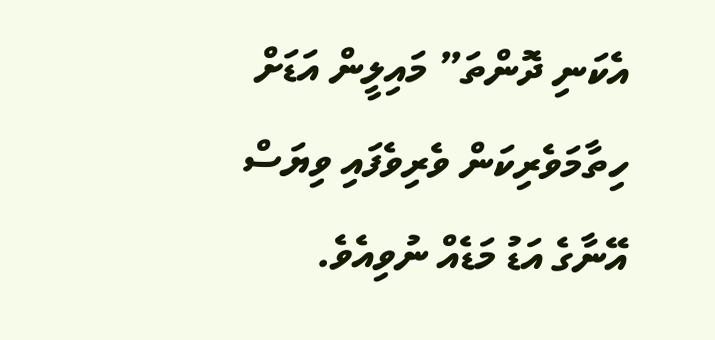އެކަނި ދޮންތަ” މައިލީން އަޑަށް ހިތާމަވެރިކަން ވެރިވެފައި ވިޔަސް އޭނާގެ އަޑު މަޑެއް ނުވިއެވެ.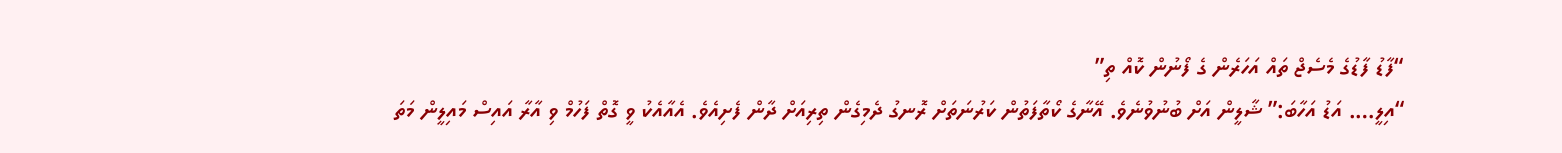“ފާޑު ފާޑުގެ މެސެޖް ތައް އަހަރެން ގެ ފޯނުން ކޮއް ތި”
“އިލީ…. އަޑު އަހާބަ:” ޝާލީން އަށް ބުނުވުނެވެ. އޭނާގެ ކޯތާފަތުން ކަރުނަތަށް ރޮނގު ދެމިގެން ތިރިއަށް ދާން ފެށިއެވެ. އެއާއެކު ވީ ގޮތް ފަހުމް ވި އާރާ އައިސް މައިލީން މަތަ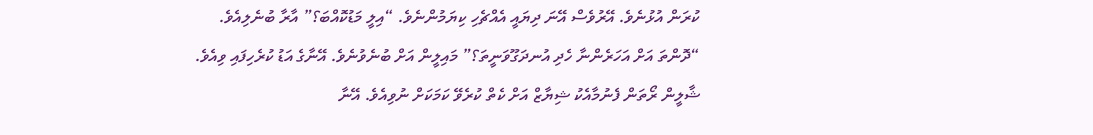ކުރަން އުޅުނެވެ. އޭރުވެސް އޭނަ ދިޔައީ އެއްޗެހި ކިޔަމުންނެވެ. “އިލީ މަޑުކޮއްބަ؟” އާރާ ބުނެލިއެވެ.
“ދޮންތަ އަށް އަހަރެންނާ ހެދި އުނދަގޫވަނީތަ؟” މައިލީން އަށް ބުނެވުނެވެ. އޭނާގެ އަޑު ކުރެހިފައި ވިއެވެ.
ޝާލީން ރޯތަން ފެނުމާއެކު ޝިޔާޒް އަށް ކެތް ކުރެވޭ ކަމަކަށް ނުވިއެވެ. އޭނާ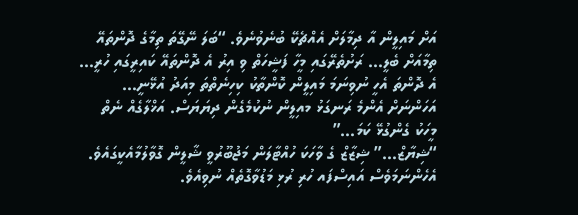އަށް މައިލީން އާ ދިމާލަށް އެއްޗެކޭ ބުނެވުނެވެ. “ބަލަ ނޭގޭތަ ތިމާގެ ދޮންތައޭ ތިމާއަށް ބެލީ… ރަށުތެރޭގައި މީހާ ފަޝީހަތް ވި އިރު އެ ދޮންތައޭ ކައިރީގައި ހުރީ… އެ ދޮންތަ އެހީ ނުވިނަމަ މައިލީން ކޮންތާކު ކިހިނެތްތަ މިއަދު އުޅޭނީ… އަހަންނަށް އެންމެ ރަނގަޅު މއިލީން ނުކުމެގެން ދިޔަޔަސް. އަޚްލާގެއް ނެތް މީހަކު ގެންގުޅޭ ކަމަ…”
“ޝިޔާޒް…” ޝިޒާޒް ގެ ވާހަކަ ހުއްޓާލަން މަޖުބޫރުވީ ޝާލީން ގޮވާލުމާއެކީގައެވެ.
އެހެންނަމަވެސް އައިސްފައ ހުރި ރުޅި މަޑުވާގޮތެއް ނުވިއެވެ.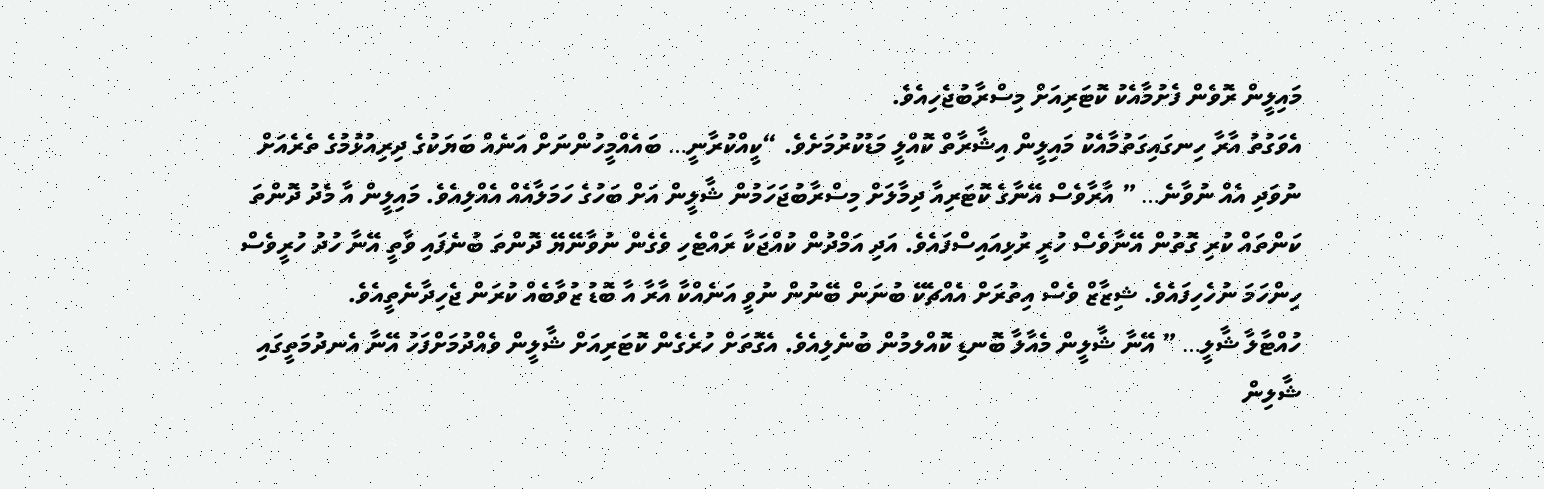މައިލީން ރޮވެން ފެށުމާއެކު ކޮޓަރިއަށް މިސްރާބުޖެހިއެވެ.
އެވަގުތު އާރާ ހިނގައިގަތުމާއެކު މައިލީން އިޝާރާތް ކޮއްލީ މަޑުކުރުމަށެވެ. “ކީއްކުރާނީ… ބައެއްމީހުންނަށް އަނެއް ބަޔަކުގެ ދިރިއުޅުމުގެ ތެރެއަށް ނުވަދި އެއް ނުވާނެ… ” އާރާވެސް އޭނާގެ ކޮޓަރިއާ ދިމާލަށް މިސްރާބުޖަހަމުން ޝާލީން އަށް ބަހުގެ ހަމަލާއެއް އެއްލިއެވެ. މައިލީން އާ މެދު ދޮންތަ ކަންތައް ކުރި ގޮތުން އޭނާވެސް ހުރީ ރުޅިއައިސްފައެވެ. އަދި އަމްދުން ކުއްޖަކާ ރައްޓެހި ވެގެން ނުވާނޭޔޭ ދޮންތަ ބުނެފައި ވާތީ އޭނާ ހުދު ހުރީވެސް ހިންހަމަ ނުހެހިފައެވެ. ޝިޒާޒް ވެސް އިތުރަށް އެއްޗެކޭ ބުނަން ބޭނުން ނުވީ އަނެއްކާ އާރާ އާ ބޮޑު ޒުވާބެއް ކުރަން ޖެހިދާނެތީއެވެ.
ހުއްޓާލާ ޝާލީ… ” އޭނާ ޝާލީން މެއާލާ ބޮނޑި ކޮއްލމުން ބުނެލިއެވެ. އެގޮތަށް ހުރެގެން ކޮޓަރިއަށް ޝާލީން ވެއްދުމަށްފަހު އޭނާ އެނދުމަތީގައި ޝާލިން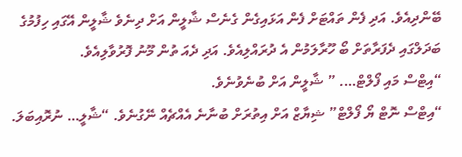ބޭންދިއެވެ. އަދި ފެން ތައްޓަށް ފެން އަޅައިގެން ގެނެސް ޝާލީން އަށް ދިނެވެ ޝާލީން އޭގައި ހިފުމުގެ ބަދަލްގައި ދެފަރާތަށް ބޯ ހޫރާލަމުން އެ ދުރައްލިއެވެ. އަދި ދެއަ ތުން މޫނު ފޮރުވާލިއެވެ.
“އިޓްސް މައި ފޯލްޓް…. ” ޝާލީން އަށް ބުނެވުނެވެ.
“އިޓްސް ނޮޓް ޔޯ ފޯލްޓް” ޝިޔާޒް އަށް އިތުރަށް ބުނާނެ އެއްޗެއް ނޭގުނެވެ. “ޝާލީ… ނުރޮއިބަލަ.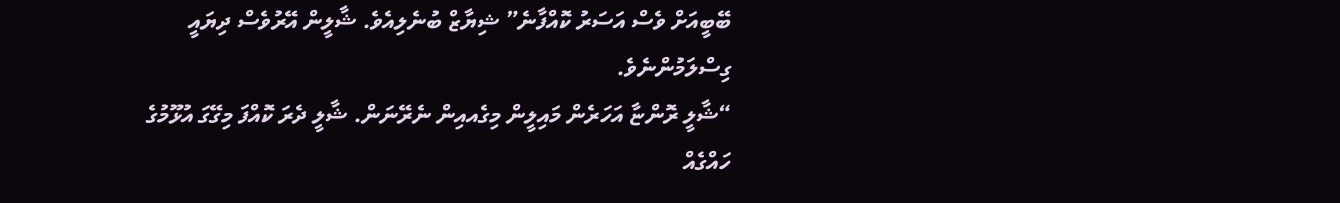ބޭބީއަށް ވެސް އަސަރު ކޮއްފާނެ” ޝިޔާޒް ބުނެލިއެވެ. ޝާލީން އޭރުވެސް ދިޔައީ ގިސްލަމުންނެވެ.
“ޝާލީ ރޮންޏާ އަހަރެން މައިލީން މިގެއއިން ނެރޭނަން. ޝާލީ ދެރަ ކޮއްފަ މިގޭގަ އުޅޫމުގެ ހައްގެއް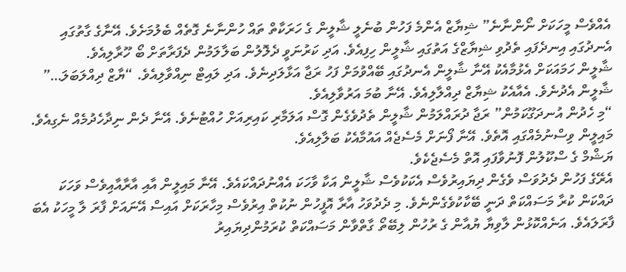އެއްވެސް މީހަކަށް ނޯންނާނެ” ޝިޔާޒް އެންމެ ފަހުން ބުނެލީ ޝާލީން ގެ ހަރަކާތް ތައް ހުންނާނެ ގޮތެއް ބެލުމަށެވެ. އޭނާގެ ގާތުގައި އެނދުގައި އިނދެފައި ތެދުވި ޝިޔާޒްގެ އަތުގައި ޝާލީން ހިފިއެވެ. އަދި ކަރުނަވީ ދެލޮލުން ބަލާލަމުން ދެފަރާތަށް ބޯ ހޫރާލިއެވެ.
ޝާލީން ހަމައަކަށް އެޅުމާއެކު އޭނާ ޝާލީން އެނދުގައި ބޭއްވުމަށް ފަހު ރަޖާ އަޅާލަދިނެވެ. އަދި ލައިޓް ނިއްވާލިއެވެ. “ޔާޒް ދިއްލަބަލަ…” ޝާލީން އެދުނެވެ. އެއާއެކު ޝިޔާޒް ދިއްލާލިއެވެ. އޭނާ ބުމަ އަރުވާލިއެވެ.
“މި ހެދުން އުނދަގޫކަމުން” ރަޖާ ދުރައްލަމުން ޝާލީން ތެދުވެގެން ގޮސް އަލަމާރި ކައިރިއަށް ހުއްޓުނެވެ. އޭނާ ދެން ނިދާހެދުމެއް ނެގިއެވެ.
މައިލީން ވިސްނުމެއްގައި އޮތެވެ. އޭނާ ފޯނަށް މެސެޖެއް އައުމާއެކު ބަލާލިއެވެ.
ޔަޝްމް ގެ ސްކޫލުން ފޮނުވާފައި އޮތް މެސެޖެކެވެ.
އެރޭގެ ފަހުން ދެދުވަސް ވެގެން ދިޔައިރުވެސް އެކަކުވެސް ޝާލީން އަކާ ވާހަކަ އެއްނުދައްކައެވެ. އޭނާ މައިލީން އާއި އާރާއާއިވެސް ވަހަކަ ދައްކަން ކުރާ މަސައްކަތް ދަނީ ބޭކާކުވެގެންނެވެ. މި ދެދުވަހު އާރާ އޮފީހުން ނުކުތް އިރުވެސް މިހާރަކަށް އައިސް އޭނައަށް ފާރަ ލާ މީހަކު އެބަ ފާރަލައެވެ. އަނެއްކޮޅުން ލާވިޔާ ޔުއާން ގެ ރުހުން ލިބޭތޯ ގާތްވާން މަސައްކަތް ކުރަމުންދިޔައިރު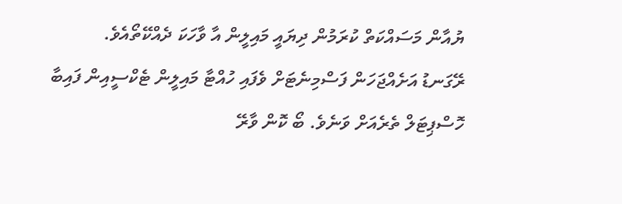ޔުއާން މަސައްކަތް ކުރަމުން ދިޔައީ މައިލީން އާ ވާހަކަ ދެއްކޭތޯއެވެ.
ރޭގަނޑު އަށެއްޖަހަން ފަސްމިނެޓަށް ވެފައި ހުއްޓާ މައިލީން ޓެކްސީއިން ފައިބާ ހޮސްޕިޓަލް ތެރެއަށް ވަނެވެ. ބޯ ކޮން ވާރޭ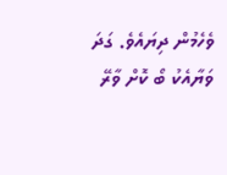ވެހެމުން ދިޔައެވެ. ގަދަ ވަޔާއެކު ބޯ ކޮށް ވާރޭ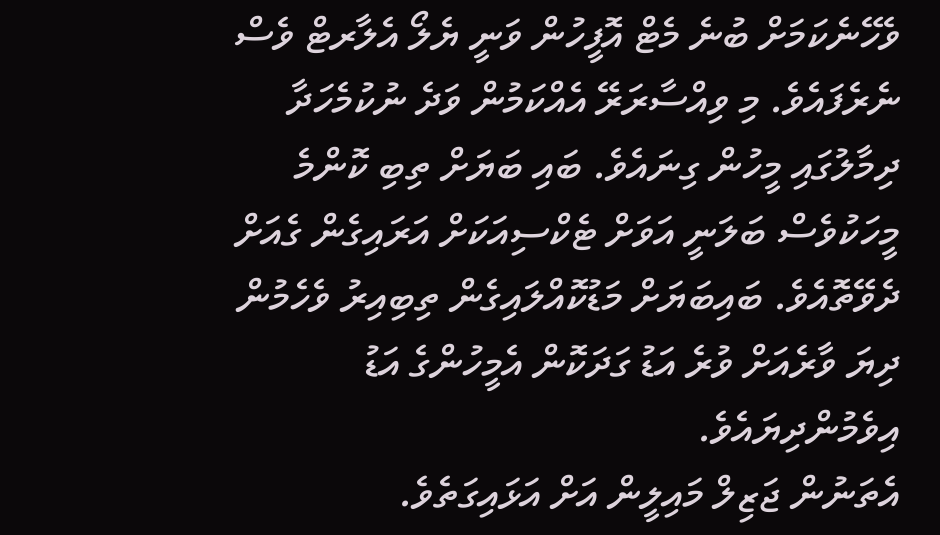ވެހޭނެކަމަށް ބުނެ މެޓް އޮފީހުން ވަނީ ޔެލޯ އެލާރޓް ވެސް ނެރެފައެވެ. މި ވިއްސާރަރޭ އެއްކަމުން ވަދެ ނުކުމެހަދާ ދިމާލުގައި މީހުން ގިނައެވެ. ބައި ބަޔަށް ތިބި ކޮންމެ މީހަކުވެސް ބަލަނީ އަވަށް ޓެކްސިއަކަށް އަރައިގެން ގެއަށް ދެވޭތޮއެވެ. ބައިބަޔަށް މަޑުކޮއްލައިގެން ތިބިއިރު ވެހެމުން ދިޔަ ވާރެއަށް ވުރެ އަޑު ގަދަކޮން އެމީހުންގެ އަޑު އިވެމުންދިޔައެވެ.
އެތަނުން ޖަޒިލް މައިލީން އަށް އަޅައިގަތެވެ.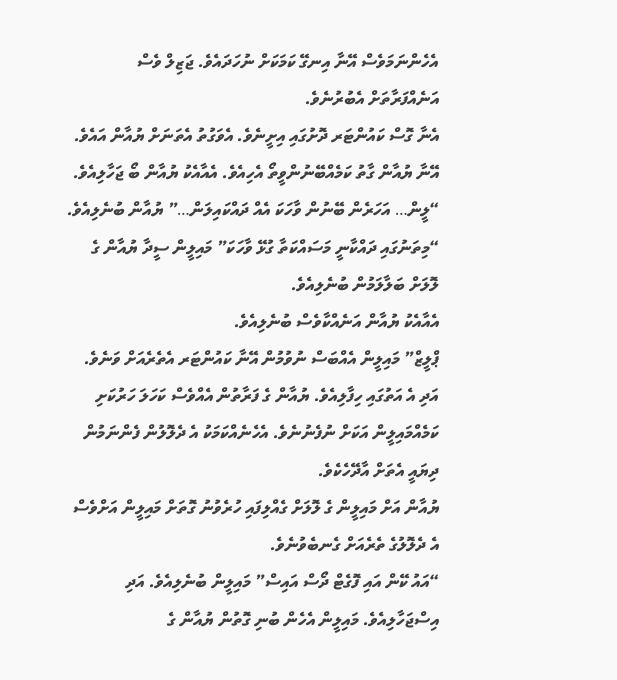އެހެންނަމަވެސް އޭނާ އިނގޭ ކަމަކަށް ނުހަދައެވެ. ޖަޒިލް ވެސް އަނެއްފަރާތަށް އެބުރުނެވެ.
އެނާ ގޮސް ކައުންޓަރ ދޮށުގައި އިށީނެވެ. އެވަގުތު އެތަނަށް ޔުއާން އައެވެ. އޭނާ ޔުއާން ގާތު ކަމެއްބޭނުންވީތޯ އެހިއެވެ. އެއާއެކު ޔުއާން ބޯ ޖަހާލިއެވެ. “ލީން… އަހަރެން ބޭނުން ވާހަކަ އެއް ދައްކައިލަން…” ޔުއާން ބުނެލިއެވެ. “މިތަނުގައި ދައްކާނީ މަސައްކަތާ ގުޅޭ ވާހަކަ” މައިލީން ސީދާ ޔުއާން ގެ ލޮލަށް ބަލާލަމުން ބުނެލިއެވެ.
އެއާއެކު ޔުއާން އަނެއްކާވެސް ބުނެލިއެވެ.
ޕްލީޒް” މައިލީން އެއްބަސް ނުވުމުން އޭނާ ކައުންޓަރ އެތެރެއަށް ވަނެވެ. އަދި އެ އަތުގައި ހިފާލިއެވެ. ޔުއާން ގެ ފަރާތުން އެއްވެސް ކަހަލަ ހަރުކަށި ކަމެއްމައިލީން އަކަށް ނުފެނުނެވެ. އެހެނެއްކަމަކު އެ ދެލޮލުން ފެންނަމުން ދިޔައީ އެތަށް އާދޭހެކެވެ.
ޔުއާން އަށް މައިލީން ގެ ލޮލަށް ގެއްލިފައި ހުރެވުނު ގޮތަށް މައިލީން އަށްވެސް އެ ދެލޮލުގެ ތެރެއަށް ގެނބެވުނެވެ.
“އައު ކޭން އައި ފޮގެޓް ދޯސް އައިސް” މައިލީން ބުނެލިއެވެ. އަދި އިސްޖަހާލިއެވެ. މައިލީން އެހެން ބުނި ގޮތުން ޔުއާން ގެ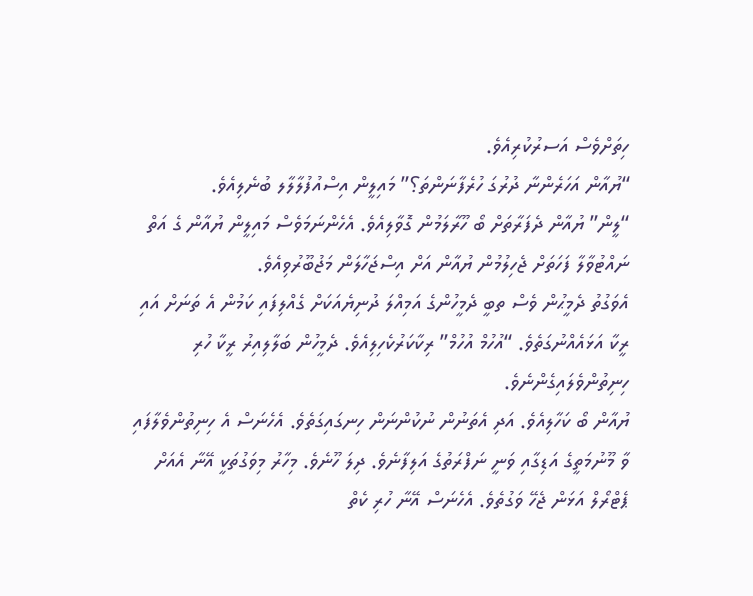ހިތަށްވެސް އަސރުކުރިއެވެ.
“ޔުއާން އަހަރެންނާ ދުރުގަ ހުރެފާނަންތަ؟” މައިލީން އިސްއުފުލާލާލ ބުނެލިއެވެ.
“ލީން” ޔުއާން ދެފަރާތަށް ބޯ ހޫރާލަމުން ގޮވާލިއެވެ. އެހެންނަމަވެސް މައިލީން ޔުއާން ގެ އަތް ނައްޓުވާލާ ފަހަތަށް ޖެހިލުމުން ޔުއާން އަށް އިސްޖަހާލަން މަޖުބޫރުވިއެވެ.
އެވަގުތު ދެމީޙުން ވެސް ތބީ ދެމީހުންގެ އަމިއްލަ ދުނިޔެއަކަށް ގެއްލިފައި ކަމުން އެ ތަނަށް އައި ރީކާ އަޅައެއްނުގަތެވެ. “އުހުމް އުހުމް” ރިކާކަރުކެހިލިއެވެ. ދެމީހުން ބަލާލިއިރު ރީކާ ހުރި ހިނިތުންވެލައިގެންނެވެ.
ޔުއާން ބޯ ކަހާލިއެވެ. އަދި އެތަނުން ނުކުންނަން ހިނގައިގަތެވެ. އެހެނަސް އެ ހިނިތުންވެލާފައި ވާ މޫނުމަތީގެ އަޑިގާއި ވަނީ ނަފްރަތުގެ އަލިފާނެވެ. ދިލަ ހޫނެވެ. މިހާރު މިވަގުތަކީ އޭނާ އެއަށް ޕެޓްރޯލް އަޅަން ޖެހޭ ވަގުތެވެ. އެހެނަސް އޭނާ ހުރި ކެތް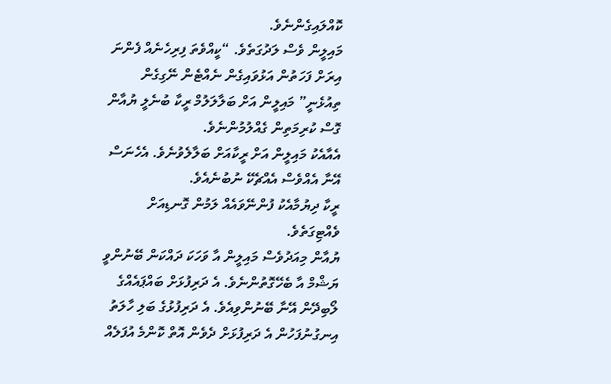ކޮއްލައިގެންނެވެ.
މައިލީން ވެސް ލަދުގަތެވެ. “ކީއްވެތަ ފިރިހެނެއް ފެންނަ އިރަށް ފަހަތުން އަޅުވައިގެން ނެއްޓެން ނޭގިގެން ތިއުޅެނީ” މައިލީން އަށް ބަލާލަލުމް ރީކާ ބުނެލީ ޔުއާން ގޮސް ކުރިމަތިން ގެއްލުމުންނެވެ.
އެއާއެކު މައިލީން އަށް ރީކާއަށް ބަލާލެވުނެވެ. އެހެނަސް އޭނާ އެއްވެސް އެއްޗެކޭ ނުބުނެއެވެ.
ރީކާ ދިޔުމާއެކު ފުންނޭވައެއް ލަމުން ގޮނޑިއަށް ވެއްޓިގަތެވެ.
ޔުއާން މިއަދުވެސް މައިލީން އާ ވަހަކަ ދައްކަން ބޭނުންވީ ޔަޝްމް އާ ބެހޭގޮތުންނެވެ. އެ ދަރިފުޅަށް ބައްޕައެއްގެ ލޯބިދޭން އޭނާ ބޭނުންވިއެވެ. އެ ދަރިފުޅުގެ ބަލި ހާލަތު އިނގުނުފަހުން އެ ދަރިފުޅަށް ދެވެން އޮތް ކޮންމެ އުފަލެއް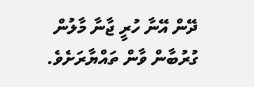ދޭން އޭނާ ހުރީ ޖާނާ މާލުން ގުރުބާން ވާން ތައްޔާރަށެވެ.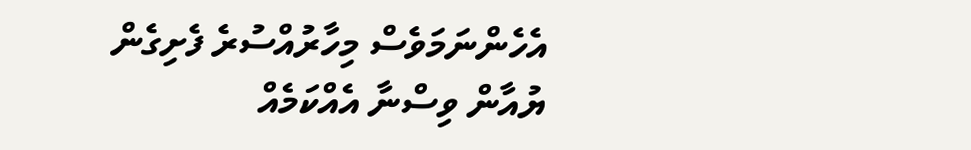އެހެންނަމަވެސް މިހާރުއްސުރެ ފެށިގެން ޔުއާން ވިސްނާ އެއްކަމެއް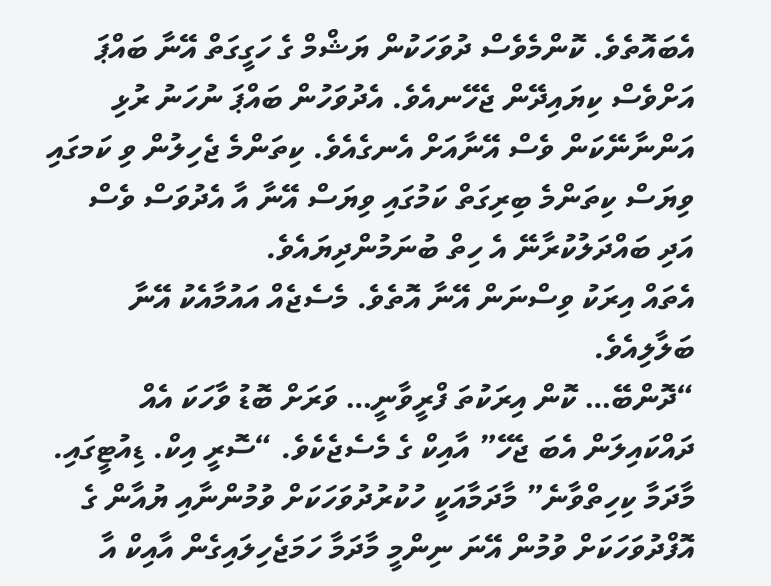އެބައޮތެވެ. ކޮންމެވެސް ދުވަހަކުން ޔަޝްމް ގެ ހަގީގަތް އޭނާ ބައްޕަ އަށްވެސް ކިޔައިދޭން ޖެހޭނއެވެ. އެދުވަހުން ބައްޕަ ނުހަނު ރުޅި އަންނާނޭކަން ވެސް އޭނާއަށް އެނގެއެވެ. ކިތަންމެ ޖެހިލުން ވި ކަމގައި ވިޔަސް ކިތަންމެ ބިރިގަތް ކަމުގައި ވިޔަސް އޭނާ އާ އެދުވަސް ވެސް އަދި ބައްދަލުކުރާނޭ އެ ހިތް ބުނަމުންދިޔައެވެ.
އެތައް އިރަކު ވިސްނަން އޭނާ އޮތެވެ. މެސެޖެއް އައުމާއެކު އޭނާ ބަލާލިއެވެ.
“ދޮންބޭ… ކޮން އިރަކުތަ ފްރީވާނީ… ވަރަށް ބޮޑު ވާހަކަ އެއް ދައްކައިލަން އެބަ ޖެހޭ” އާއިކް ގެ މެސެޖެކެވެ. “ސޮރީ އިކް. ޑިއުޓީގައި. މާދަމާ ކިހިތްވާނެ” މާދަމާއަކީ ހުކުރުދުވަހަކަށް ވުމުންނާއި ޔުއާން ގެ އޮފްދުވަހަކަށް ވުމުން އޭނަ ނިންމީ މާދަމާ ހަމަޖެހިލައިގެން އާއިކް އާ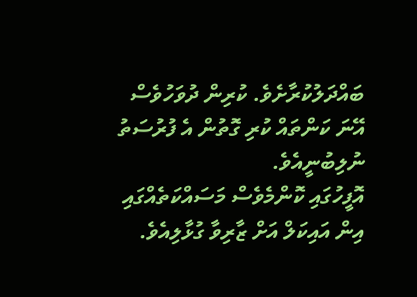ބައްދަލުކުރާށެވެ. ކުރިން ދުވަހުވެސް އޭނަ ކަންތައް ކުރި ގޮތުން އެ ފުރުސަތު ނުލިބުނީއެވެ.
އޮފީހުގައި ކޮންމެވެސް މަސައްކަތެއްގައި އިން އައިކަލް އަށް ޒާރިވާ ގުޅާލިއެވެ.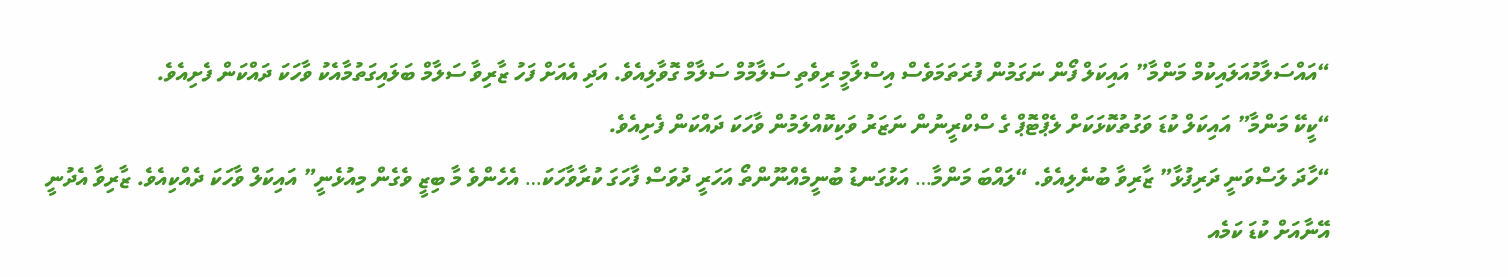“އައްސަލާމުއަލައިކުމް މަންމާ” އައިކަލް ފޯން ނަގަމުން ފުރަތަމަވެސް އިސްލާމީ ރިވެތި ސަލާމުމް ސަލާމް ގޮވާލިއެވެ. އަދި އެއަށް ފަހު ޒާރިވާ ސަލާމް ބަލައިގަތުމާއެކު ވާހަކަ ދައްކަން ފެށިއެވެ.
“ކީކޭ މަންމާ” އައިކަލް ކުޑަ ވަގުތުކޮޅަކަށް ލެޕްޓޮޕް ގެ ސްކްރީނުން ނަޒަރު ވަކިކޮއްލަމުން ވާހަކަ ދައްކަން ފެށިއެވެ.
“ހާދަ ލަސްވަނީ ދަރިފުޅާ” ޒާރިވާ ބުނެލިއެވެ. “ލައްބަ މަންމާ… އަޅުގަނޑު ބުނީމެއްނޫންތޯ އަހަރީ ދުވަސް ފާހަގަ ކުރާވާހަކަ… އެހެންވެ މާ ބިޒީ ވެގެން މިއުޅެނީ” އައިކަލް ވާހަކަ ދެއްކިއެވެ. ޒާރިވާ އެދުނީ އޭނާއަށް ކުޑަ ކަމެއ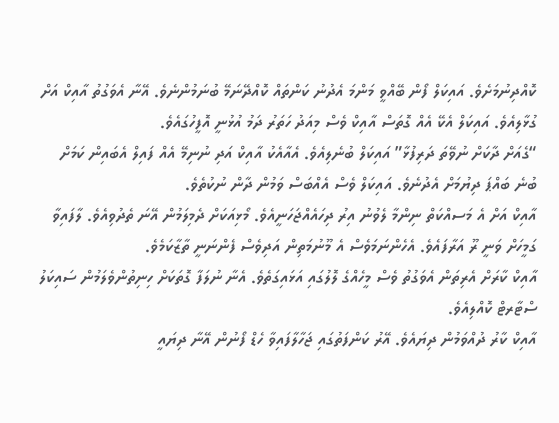ކޮއްދިނުމަށެވެ. އައިކަލް ފޯން ބޭއްވީ މަންމަ އެދުނު ކަންތައް ކޮއްދޭނަމޭ ބުނަމުންނެވެ. އޭނާ އެވަގުތު އާއިކް އަށް ގުޅާލިއެވެ. އައިކަލް އެކޭ އެއް ގޮތަސް އާއިކް ވެސް މިއަދު ހަތަރު ދަމު އުޅުނީ އޮފީހުގައެވެ.
“ގެއަށް ދާކަށް ނުވޭތަ ދަރިފުޅާ” އައިކަލް ބުނެލިއެވެ. އެއާއެކު އާއިކް އަދި ނުނިމޭ އެއް ފައިލް އެބައިން ކަމަށް ބުނެ ބައްޕަ ދިޔުމަށް އެދުނެވެ. އައިކަލް ވެސް އެއްބަސް ވަމުން ދާން ނުކުތެވެ.
އާއިކް އަށް އެ މަސއްކަތް ނިންމާ ލެވުނު އިރު ދިހައެއްޖަހަނީއެވެ. މޯޅިއަކަށް ދެމިލަމުން އޭނަ ތެދުވިއެވެ. ލާފައިވާ ގަމީހަށް ވަނީ ރޫ އަރާފައެވެ. އެހެންނަމަވެސް އެ މޫނުމަތިން އަދިވެސް ފެންނަނީ ތާޒާކަމެވެ.
އާއިކް ކާރަށް އެރިތަން އެވަގުތު ވެސް މީހެއްގެ ލޮލުގައި އަޅައިގަތެވެ. އެނާ ނުލަފާ ގޮތަކަށް ހިނިތުންވެލަމުން ސައިކަލު ސްޓާރޓް ކޮއްލިއެވެ.
އާއިކް ކާރު ދުއްވަމުން ދިޔައެވެ. އޭރު ކަންފަތުގައި ޖަހާލާފައިވާ ހެޑް ފޯނުން އޭނާ ދިޔައީ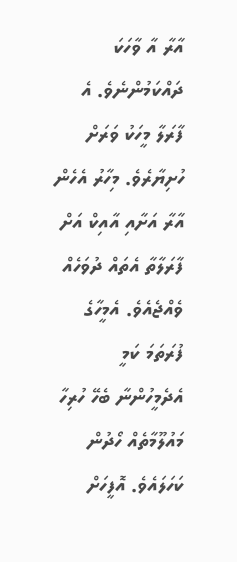އާރާ އާ ވާހަކަ ދައްކަމުންނެވެ. އެ ފާރަލާ މީހަކު ވަރަށް ހުށިޔާރެވެ. މިހާރު އެހެން އާރާ އަށާއި އާއިކް އަށް ފާރަލާތާ އެތައް ދުވަހެއް ވެއްޖެއެވެ. އެމީހާގެ ފުރަތަމަ ކަމީ އެދެމީހުންނާ ބެހޭ ހުރިހާ މައުލޫމާތެއް ހޯދުން ކަހަލައެވެ. އޮފީހަށް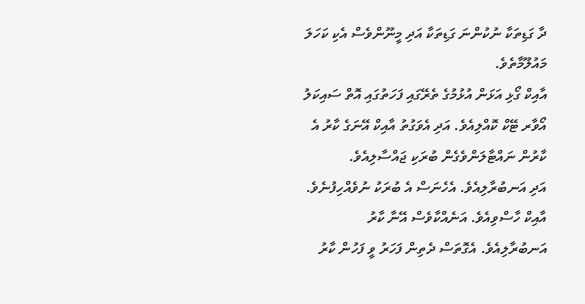ދާ ގަޑިތަކާ ނުކުންނަ ގަޑިތަކާ އަދި މީނޫންވެސް އެކި ކަހަލަ މައުލޫމާތެވެ.
އާއިކް ގޯޅި އަޅަން އުޅުމުގެ ތެރޭގައި ފަހަތުގައި އޮތް ސައިކަލު އޯވާރ ޓޭކް ކޮއްލިއެވެ. އަދި އެވަގުތު އާއިކް އޭނަގެ ކާރު އެ ކާރުން ނައްޓާލަންވެގެން ބުރަކި ޖައްސާލިއެވެ.
އަދި އަނބުރާލިއެވެ. އެހެނަސް އެ ބުރަކު ނުވެއްހިފުނެވެ. އާއިކް ހާސްވިއެވެ. އަނެއްކާވެސް އޭނާ ކާރު އަނބުރާލިއެވެ. އެގޮތަސް ދެތިން ފަހަރު ވީ ފަހުން ކާރު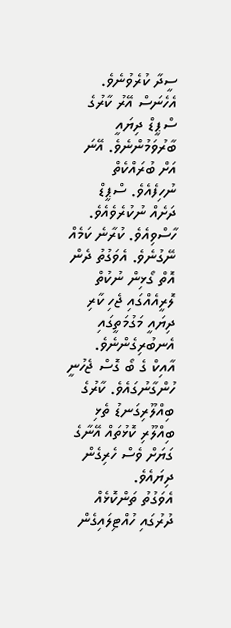ސީދާ ކުރެވުނެވެ. އެހެނަސް އޭރު ކާރުގެ ސްޕީޑް ދިޔައީ ބާރުވަމުންނެވެ. އޭނަ އަށް ބުރައްކެތް ނުހިފެއެވެ. ސްޕީޑް ދަށެއް ނުކުރެވެއެވެ.
ހާސްވިއެވެ. ކުރާނެ ކަމެއް ނޭގުނެވެ. އެވަގުތު ދެން އޮތް ގޯޅިން ނުކުތް ލޮރީއެއްގައި ޖެހި ކާރި ދިޔައީ މަގުމަތީގައި އެނބުރިގެންނެވެ. އާއިކް ގެ ބޯ ގޮސް ޖެހުނީ ހުންގާނުގައެވެ. ކާރުގެ ބިއްލޫރިގަނޑު ތެޅި ބިއްލޫރި ކޮޅުތައް އޭނާގެ ގަޔަށް ވެސް ހެރިގެން ދިޔައެވެ.
އެވަގުތު ތަންކޮޅެއް ދުރުގައި ހުއްޓިލައިގެން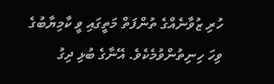ހުރި ޒުވާނެއްގެ ތުންފަތް މަތީގައި ވީ ކާމިޔާބުގެ ވިހަ ހިނިތުންވުމެކެވެ. އޭނާގެ ބުޅި ދިގު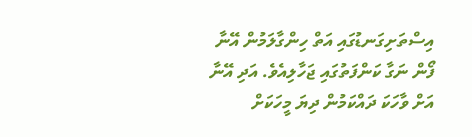އިސްތަށިގަނޑުގައި އަތް ހިންގާލަމުން އޭނާ ފޯން ނަގާ ކަންފަތުގައި ޖަހާލިއެވެ. އަދި އޭނާ އަށް ވާހަކަ ދައްކަމުން ދިޔަ މީހަކަށް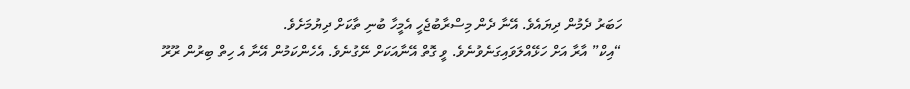ހަބަރު ދެމުން ދިޔައެވެ. އޭނާ ދެން މިސްރާބުޖެހީ އެމީހާ ބުނި ތާކަށް ދިޔުމަށެވެ.
“އިކް” އާރާ އަށް ހަޅޭއްލަވައިގަނެވުނެވެ. ވީ ގޮތް އޭނާއަކަށް ނޭގުނެވެ. އެހެންކަމުން އޭނާ އެ ހިތް ބިރުން ރޫރޫ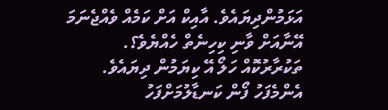އަޅަމުންދިޔައެވެ. އާއިކް އަށް ކަމެއް ވެއްޖެނަމަ އޭނާއަށް ވާނި ކިހިނެތް ހެއްޔެވެ؟. ތަކުރާރުކޮއް ހަލޯ އޭ ކިޔަމުން ދިޔައެވެ. އެންމެފަހު ފޯން ކަނޑާލުމަށްފަހު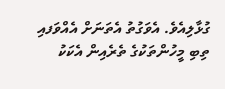ގުޅާލިއެވެ. އެވަގުތު އެތަނަށް އެއްވަފއި ތިބި މީހުންތަކުގެ ތެރެއިން އެކަކު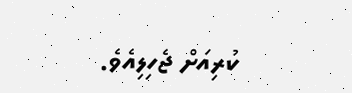ކުރިއަށް ޖެހިލިއެވެ.